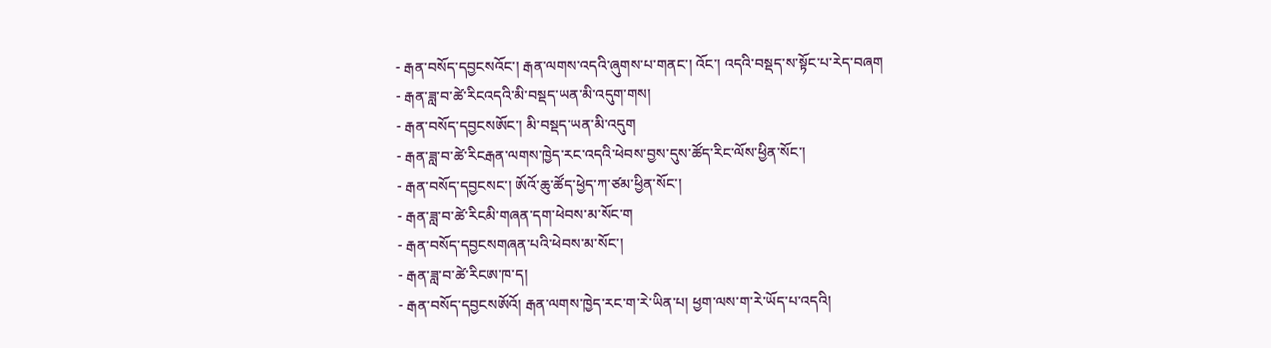- རྒན་བསོད་དབྱངསའོང་། རྒན་ལགས་འདའི་ཞུགས་པ་གནང་། འོང་། འདའི་བསྡད་ས་སྟོང་པ་རེད་བཞག
- རྒན་ཟླ་བ་ཚེ་རིངའདའི་མི་བསྡད་ཡན་མི་འདུག་གས།
- རྒན་བསོད་དབྱངསཨོང་། མི་བསྡད་ཡན་མི་འདུག
- རྒན་ཟླ་བ་ཚེ་རིངརྒན་ལགས་ཁྱེད་རང་འདའི་ཕེབས་བྱས་དུས་ཚོད་རིང་ལོས་ཕྱིན་སོང་།
- རྒན་བསོད་དབྱངསང་། ཨོའོ་ཆུ་ཚོད་ཕྱེད་ཀ་ཙམ་ཕྱིན་སོང་།
- རྒན་ཟླ་བ་ཚེ་རིངམི་གཞན་དག་ཕེབས་མ་སོང་ག
- རྒན་བསོད་དབྱངསགཞན་པའི་ཕེབས་མ་སོང་།
- རྒན་ཟླ་བ་ཚེ་རིངཨ་ཁ་ད།
- རྒན་བསོད་དབྱངསཨོའོ། རྒན་ལགས་ཁྱེད་རང་ག་རེ་ཡིན་པ། ཕྱག་ལས་ག་རེ་ཡོད་པ་འདའི།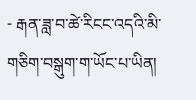- རྒན་ཟླ་བ་ཚེ་རིངང་འདའི་མི་གཅིག་བསྒུག་ག་ཡོང་པ་ཡིན།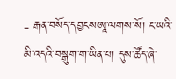- རྒན་བསོད་དབྱངསཨཱ་ལགས་སོ། ང་ཡའི་མི་འདའི་བསྒུག་ག་ཡིན་པ། དུས་ཚོད་ཞེ་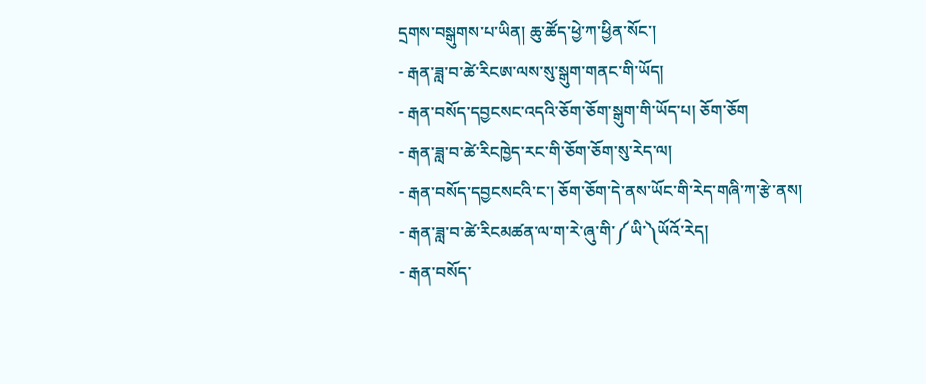དྲགས་བསྒུགས་པ་ཡིན། ཆུ་ཚོད་ཕྱེ་ཀ་ཕྱིན་སོང་།
- རྒན་ཟླ་བ་ཚེ་རིངཨ་ལས་སུ་སྒུག་གནང་གི་ཡོད།
- རྒན་བསོད་དབྱངསང་འདའི་ཅོག་ཅོག་སྒུག་གི་ཡོད་པ། ཅོག་ཅོག
- རྒན་ཟླ་བ་ཚེ་རིངཁྱེད་རང་གི་ཅོག་ཅོག་སུ་རེད་ལ།
- རྒན་བསོད་དབྱངསངའི་ང་། ཅོག་ཅོག་དེ་ནས་ཡོང་གི་རེད་གཞི་ཀ་རྩེ་ནས།
- རྒན་ཟླ་བ་ཚེ་རིངམཚན་ལ་ག་རེ་ཞུ་གི་༼ཡི་༽ཡོའོ་རེད།
- རྒན་བསོད་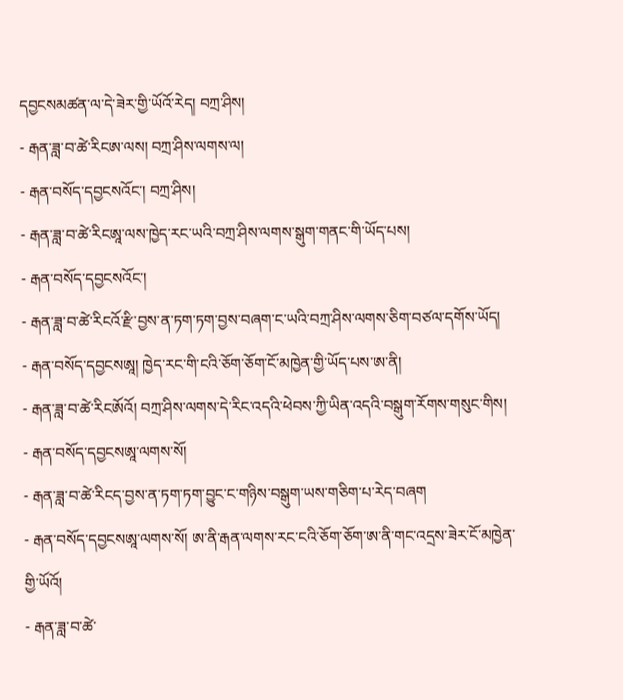དབྱངསམཚན་ལ་དེ་ཟེར་གྱི་ཡོའོ་རེད། བཀྲ་ཤིས།
- རྒན་ཟླ་བ་ཚེ་རིངཨ་ལས། བཀྲ་ཤིས་ལགས་ལ།
- རྒན་བསོད་དབྱངསའོང་། བཀྲ་ཤིས།
- རྒན་ཟླ་བ་ཚེ་རིངཨཱ་ལས་ཁྱེད་རང་ཡའི་བཀྲ་ཤིས་ལགས་སྒུག་གནང་གི་ཡོད་པས།
- རྒན་བསོད་དབྱངསའོང་།
- རྒན་ཟླ་བ་ཚེ་རིངའོ་རྫི་བྱས་ན་ཏག་ཏག་བྱས་བཞག་ང་ཡའི་བཀྲ་ཤིས་ལགས་ཅིག་བཙལ་དགོས་ཡོད།
- རྒན་བསོད་དབྱངསཨཱ། ཁྱེད་རང་གི་ངའི་ཅོག་ཅོག་ངོ་མཁྱེན་གྱི་ཡོད་པས་ཨ་ནི།
- རྒན་ཟླ་བ་ཚེ་རིངཨོའོ། བཀྲ་ཤིས་ལགས་དེ་རིང་འདའི་ཕེབས་ཀྱི་ཡིན་འདའི་བསྒུག་རོགས་གསུང་གིས།
- རྒན་བསོད་དབྱངསཨཱ་ལགས་སོ།
- རྒན་ཟླ་བ་ཚེ་རིངད་བྱས་ན་ཏག་ཏག་བྱུང་ང་གཉིས་བསྒུག་ཡས་གཅིག་པ་རེད་བཞག
- རྒན་བསོད་དབྱངསཨཱ་ལགས་སོ། ཨ་ནི་རྒན་ལགས་རང་ངའི་ཅོག་ཅོག་ཨ་ནི་གང་འདྲས་ཟེར་ངོ་མཁྱེན་གྱི་ཡོའོ།
- རྒན་ཟླ་བ་ཚེ་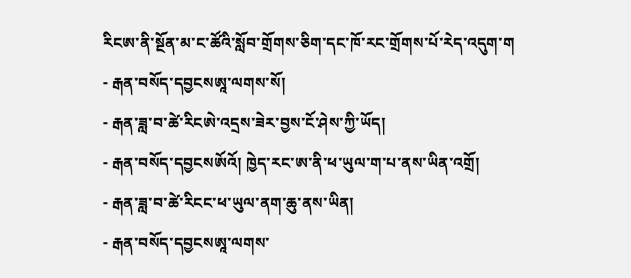རིངཨ་ནི་སྔོན་མ་ང་ཚོའི་སློབ་གྲོགས་ཅིག་དང་ཁོ་རང་གྲོགས་པོ་རེད་འདུག་ག
- རྒན་བསོད་དབྱངསཨཱ་ལགས་སོ།
- རྒན་ཟླ་བ་ཚེ་རིངཨེ་འདྲས་ཟེར་བྱས་ངོ་ཤེས་ཀྱི་ཡོད།
- རྒན་བསོད་དབྱངསཨོའོ། ཁྱེད་རང་ཨ་ནི་ཕ་ཡུལ་ག་པ་ནས་ཡིན་འགྲོ།
- རྒན་ཟླ་བ་ཚེ་རིངང་ཕ་ཡུལ་ནག་ཆུ་ནས་ཡིན།
- རྒན་བསོད་དབྱངསཨཱ་ལགས་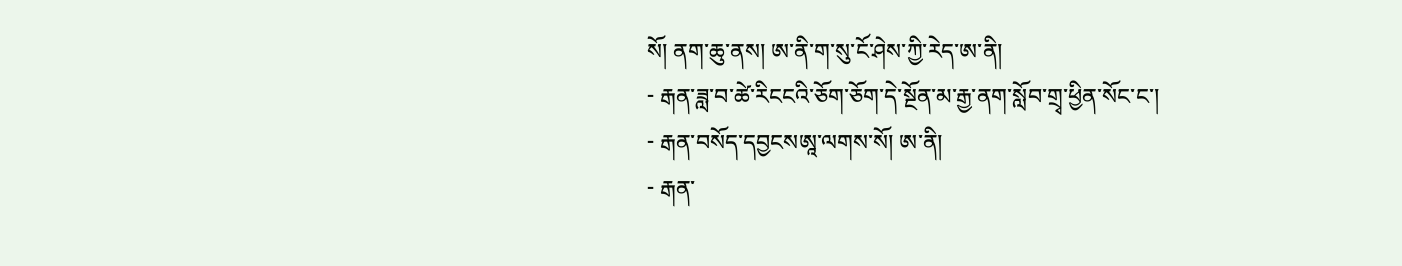སོ། ནག་ཆུ་ནས། ཨ་ནི་ག་སུ་ངོ་ཤེས་ཀྱི་རེད་ཨ་ནི།
- རྒན་ཟླ་བ་ཚེ་རིངངའི་ཅོག་ཅོག་དེ་སྔོན་མ་རྒྱ་ནག་སློབ་གྲྭ་ཕྱིན་སོང་ང་།
- རྒན་བསོད་དབྱངསཨཱ་ལགས་སོ། ཨ་ནི།
- རྒན་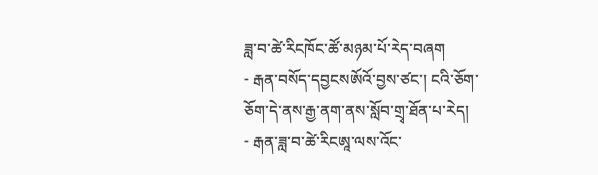ཟླ་བ་ཚེ་རིངཁོང་ཚོ་མཉམ་པོ་རེད་བཞག
- རྒན་བསོད་དབྱངསཨོའོ་བྱས་ཙང་། ངའི་ཅོག་ཅོག་དེ་ནས་རྒྱ་ནག་ནས་སློབ་གྲྭ་ཐོན་པ་རེད།
- རྒན་ཟླ་བ་ཚེ་རིངཨཱ་ལས་འོང་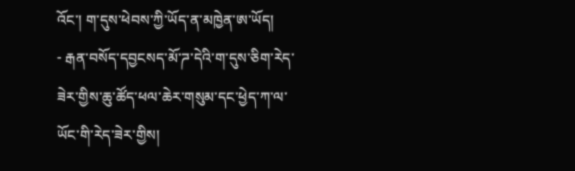འོང་། ག་དུས་ཕེབས་ཀྱི་ཡོད་ན་མཁྱེན་ཨ་ཡོད།
- རྒན་བསོད་དབྱངསད་མོ་ཌ་དེའི་ག་དུས་ཅིག་རེད་ཟེར་གྱིས་ཆུ་ཚོད་ཕལ་ཆེར་གསུམ་དང་ཕྱེད་ཀ་ལ་ཡོང་གི་རེད་ཟེར་གྱིས།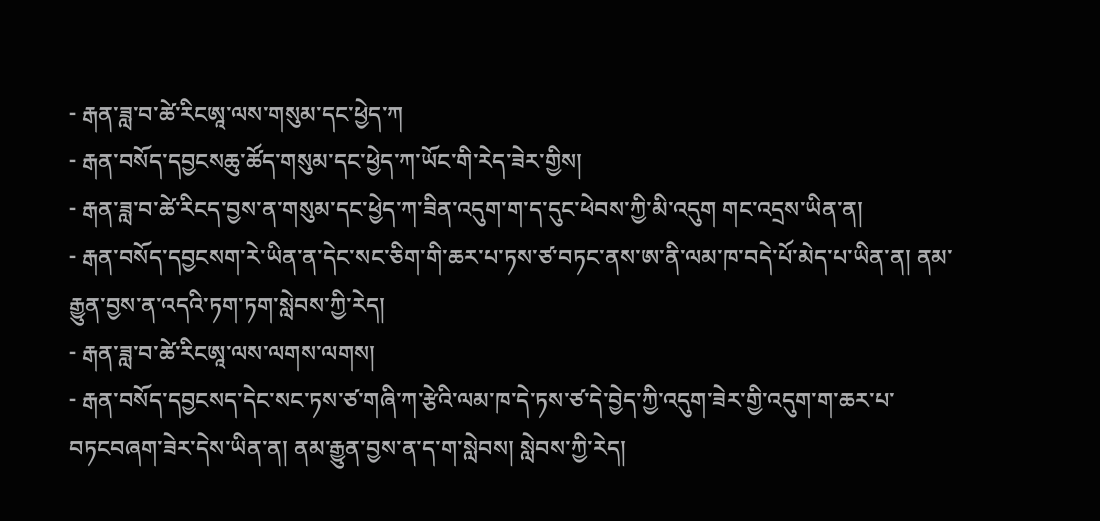- རྒན་ཟླ་བ་ཚེ་རིངཨཱ་ལས་གསུམ་དང་ཕྱེད་ཀ
- རྒན་བསོད་དབྱངསཆུ་ཚོད་གསུམ་དང་ཕྱེད་ཀ་ཡོང་གི་རེད་ཟེར་གྱིས།
- རྒན་ཟླ་བ་ཚེ་རིངད་བྱས་ན་གསུམ་དང་ཕྱེད་ཀ་ཟིན་འདུག་ག་ད་དུང་ཕེབས་ཀྱི་མི་འདུག གང་འདྲས་ཡིན་ན།
- རྒན་བསོད་དབྱངསག་རེ་ཡིན་ན་དེང་སང་ཅིག་གི་ཆར་པ་ཏས་ཙ་བཏང་ནས་ཨ་ནི་ལམ་ཁ་བདེ་པོ་མེད་པ་ཡིན་ན། ནམ་རྒྱུན་བྱས་ན་འདའི་ཏག་ཏག་སླེབས་ཀྱི་རེད།
- རྒན་ཟླ་བ་ཚེ་རིངཨཱ་ལས་ལགས་ལགས།
- རྒན་བསོད་དབྱངསད་དེང་སང་ཏས་ཙ་གཞི་ཀ་རྩེའི་ལམ་ཁ་དེ་ཏས་ཙ་དེ་བྱེད་ཀྱི་འདུག་ཟེར་གྱི་འདུག་ག་ཆར་པ་བཏངབཞག་ཟེར་དེས་ཡིན་ན། ནམ་རྒྱུན་བྱས་ན་ད་ག་སླེབས། སླེབས་ཀྱི་རེད།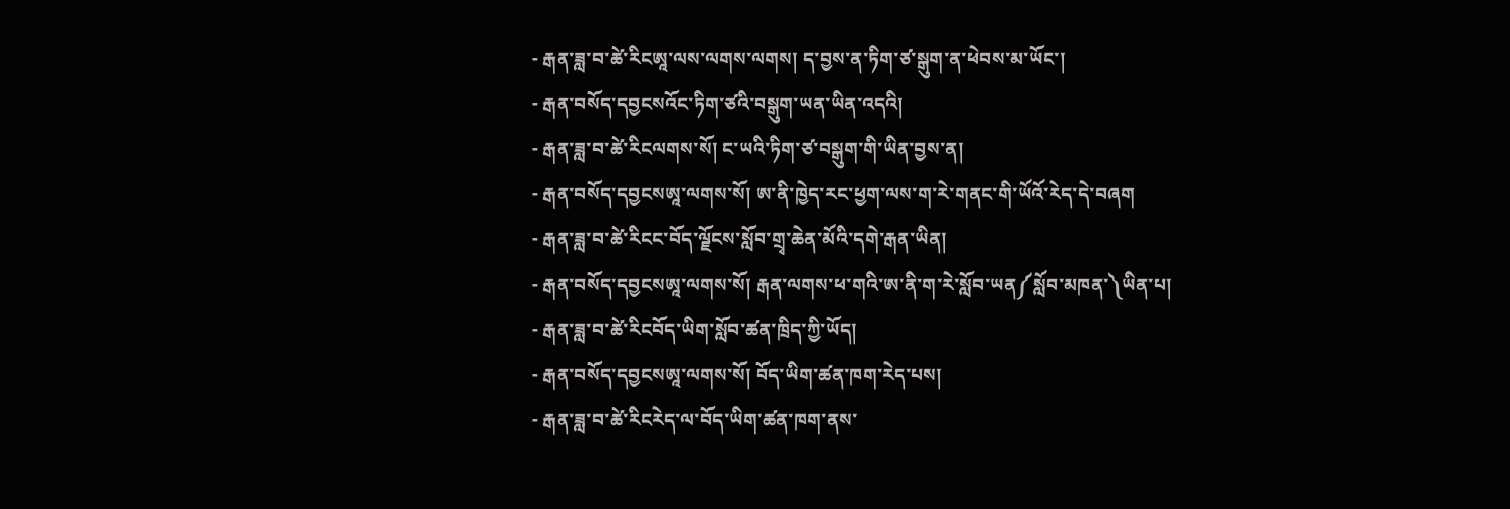- རྒན་ཟླ་བ་ཚེ་རིངཨཱ་ལས་ལགས་ལགས། ད་བྱས་ན་ཏིག་ཙ་སྒུག་ན་ཕེབས་མ་ཡོང་།
- རྒན་བསོད་དབྱངསའོང་ཏིག་ཙའི་བསྒུག་ཡན་ཡིན་འདའི།
- རྒན་ཟླ་བ་ཚེ་རིངལགས་སོ། ང་ཡའི་ཏིག་ཙ་བསྒུག་གི་ཡིན་བྱས་ན།
- རྒན་བསོད་དབྱངསཨཱ་ལགས་སོ། ཨ་ནི་ཁྱེད་རང་ཕྱག་ལས་ག་རེ་གནང་གི་ཡོའོ་རེད་དེ་བཞག
- རྒན་ཟླ་བ་ཚེ་རིངང་བོད་ལྗོངས་སློབ་གྲྭ་ཆེན་མོའི་དགེ་རྒན་ཡིན།
- རྒན་བསོད་དབྱངསཨཱ་ལགས་སོ། རྒན་ལགས་ཕ་གའི་ཨ་ནི་ག་རེ་སློབ་ཡན༼སློབ་མཁན་༽ཡིན་པ།
- རྒན་ཟླ་བ་ཚེ་རིངབོད་ཡིག་སློབ་ཚན་ཁྲིད་ཀྱི་ཡོད།
- རྒན་བསོད་དབྱངསཨཱ་ལགས་སོ། བོད་ཡིག་ཚན་ཁག་རེད་པས།
- རྒན་ཟླ་བ་ཚེ་རིངརེད་ལ་བོད་ཡིག་ཚན་ཁག་ནས་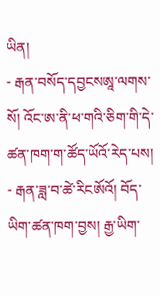ཡིན།
- རྒན་བསོད་དབྱངསཨཱ་ལགས་སོ། འོང་ཨ་ནི་ཕ་གའི་ཅིག་གི་དེ་ཚན་ཁག་ག་ཚོད་ཡོའོ་རེད་པས།
- རྒན་ཟླ་བ་ཚེ་རིངཨོའོ། བོད་ཡིག་ཚན་ཁག་བྱས། རྒྱ་ཡིག་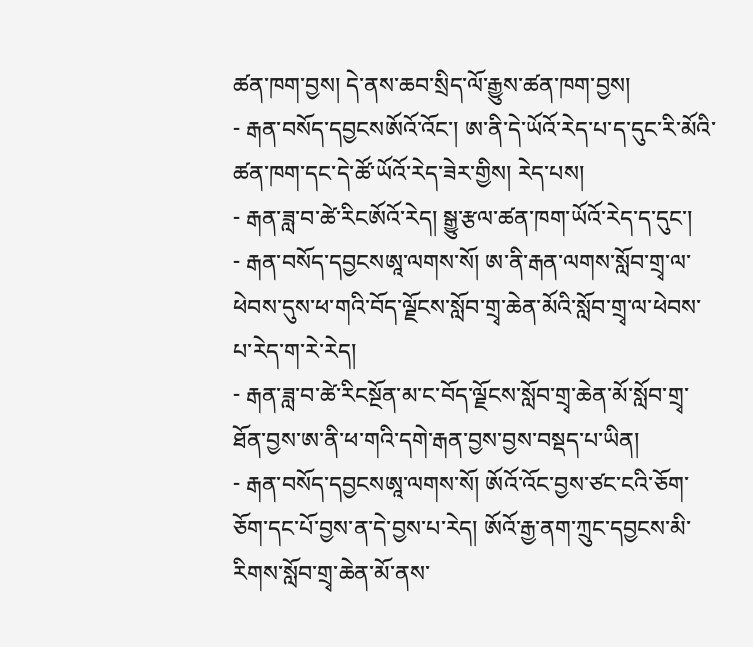ཚན་ཁག་བྱས། དེ་ནས་ཆབ་སྲིད་ལོ་རྒྱུས་ཚན་ཁག་བྱས།
- རྒན་བསོད་དབྱངསཨོའོ་འོང་། ཨ་ནི་དེ་ཡོའོ་རེད་པ་ད་དུང་རི་མོའི་ཚན་ཁག་དང་དེ་ཚོ་ཡོའོ་རེད་ཟེར་གྱིས། རེད་པས།
- རྒན་ཟླ་བ་ཚེ་རིངཨོའོ་རེད། སྒྱུ་རྩལ་ཚན་ཁག་ཡོའོ་རེད་ད་དུང་།
- རྒན་བསོད་དབྱངསཨཱ་ལགས་སོ། ཨ་ནི་རྒན་ལགས་སློབ་གྲྭ་ལ་ཕེབས་དུས་ཕ་གའི་བོད་ལྗོངས་སློབ་གྲྭ་ཆེན་མོའི་སློབ་གྲྭ་ལ་ཕེབས་པ་རེད་ག་རེ་རེད།
- རྒན་ཟླ་བ་ཚེ་རིངསྔོན་མ་ང་བོད་ལྗོངས་སློབ་གྲྭ་ཆེན་མོ་སློབ་གྲྭ་ཐོན་བྱས་ཨ་ནི་ཕ་གའི་དགེ་རྒན་བྱས་བྱས་བསྡད་པ་ཡིན།
- རྒན་བསོད་དབྱངསཨཱ་ལགས་སོ། ཨོའོ་འོང་བྱས་ཙང་ངའི་ཅོག་ཅོག་དང་པོ་བྱས་ན་དེ་བྱས་པ་རེད། ཨོའོ་རྒྱ་ནག་ཀྲུང་དབྱངས་མི་རིགས་སློབ་གྲྭ་ཆེན་མོ་ནས་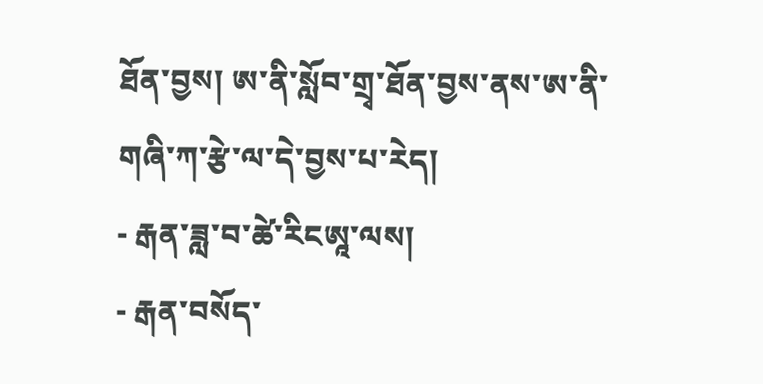ཐོན་བྱས། ཨ་ནི་སློབ་གྲྭ་ཐོན་བྱས་ནས་ཨ་ནི་གཞི་ཀ་རྩེ་ལ་དེ་བྱས་པ་རེད།
- རྒན་ཟླ་བ་ཚེ་རིངཨཱ་ལས།
- རྒན་བསོད་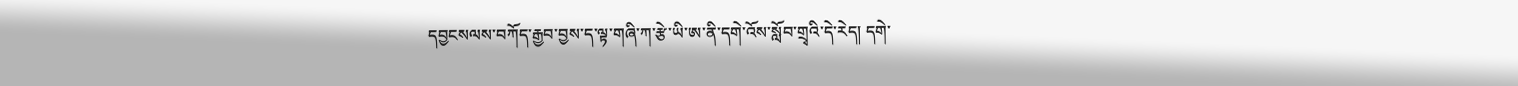དབྱངསལས་བཀོད་རྒྱབ་བྱས་ད་ལྟ་གཞི་ཀ་རྩེ་ཡི་ཨ་ནི་དགེ་འོས་སློབ་གྲྭའི་དེ་རེད། དགེ་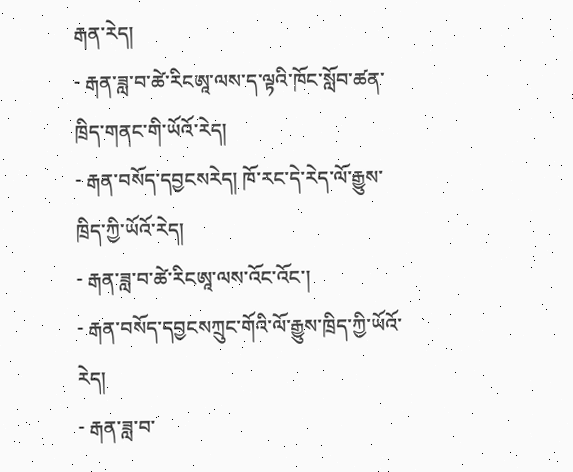རྒན་རེད།
- རྒན་ཟླ་བ་ཚེ་རིངཨཱ་ལས་ད་ལྟའི་ཁོང་སློབ་ཚན་ཁྲིད་གནང་གི་ཡོའོ་རེད།
- རྒན་བསོད་དབྱངསརེད། ཁོ་རང་དེ་རེད་ལོ་རྒྱུས་ཁྲིད་ཀྱི་ཡོའོ་རེད།
- རྒན་ཟླ་བ་ཚེ་རིངཨཱ་ལས་འོང་འོང་།
- རྒན་བསོད་དབྱངསཀྲུང་གོའི་ལོ་རྒྱུས་ཁྲིད་ཀྱི་ཡོའོ་རེད།
- རྒན་ཟླ་བ་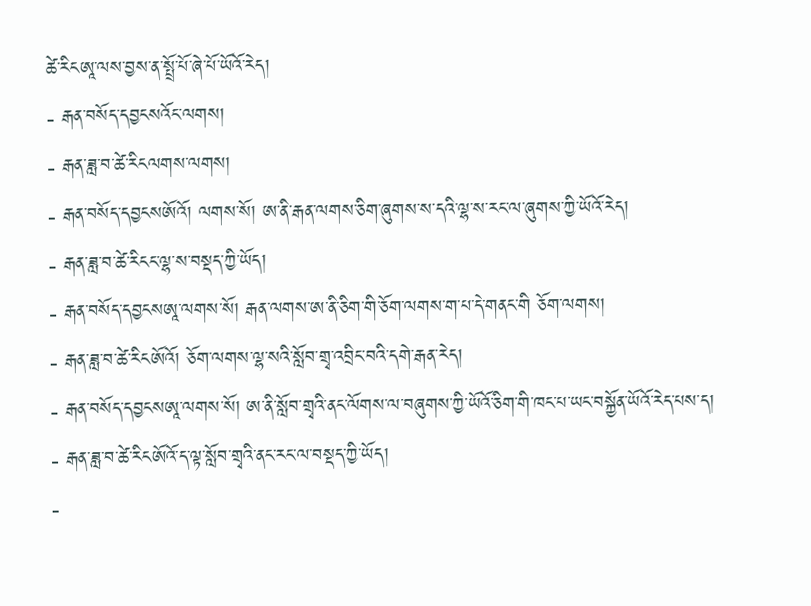ཚེ་རིངཨཱ་ལས་བྱས་ན་སྤྲོ་པོ་ཞེ་པོ་ཡོའོ་རེད།
- རྒན་བསོད་དབྱངསའོང་ལགས།
- རྒན་ཟླ་བ་ཚེ་རིངལགས་ལགས།
- རྒན་བསོད་དབྱངསཨོའོ། ལགས་སོ། ཨ་ནི་རྒན་ལགས་ཅིག་ཞུགས་ས་དའི་ལྷ་ས་རང་ལ་ཞུགས་ཀྱི་ཡོའོ་རེད།
- རྒན་ཟླ་བ་ཚེ་རིངང་ལྷ་ས་བསྡད་ཀྱི་ཡོད།
- རྒན་བསོད་དབྱངསཨཱ་ལགས་སོ། རྒན་ལགས་ཨ་ནི་ཅིག་གི་ཅོག་ལགས་ག་པ་དེ་གནང་གི ཅོག་ལགས།
- རྒན་ཟླ་བ་ཚེ་རིངཨོའོ། ཅོག་ལགས་ལྷ་སའི་སློབ་གྲྭ་འབྲིང་བའི་དགེ་རྒན་རེད།
- རྒན་བསོད་དབྱངསཨཱ་ལགས་སོ། ཨ་ནི་སློབ་གྲྭའི་ནང་ལོགས་ལ་བཞུགས་ཀྱི་ཡོའོ་ཅིག་གི་ཁང་པ་ཡང་བསྐྱོན་ཡོའོ་རེད་པས་ད།
- རྒན་ཟླ་བ་ཚེ་རིངཨོའོ་ད་ལྟ་སློབ་གྲྭའི་ནང་རང་ལ་བསྡད་ཀྱི་ཡོད།
-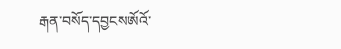རྒན་བསོད་དབྱངསཨོའོ་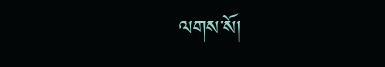ལགས་སོ།